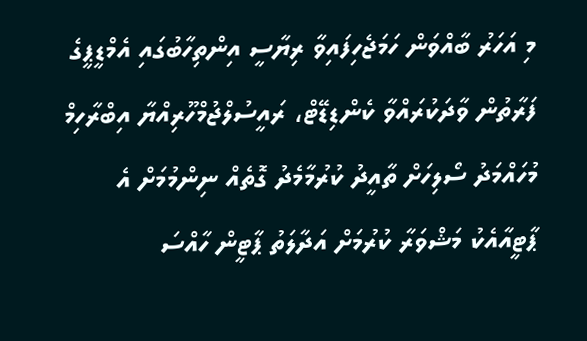މި އަހަރު ބާއްވަން ހަމަޖެހިފައިވާ ރިޔާސީ އިންތިހާބުގައި އެމްޑީޕީގެ ފަރާތުން ވާދަކުރައްވާ ކެންޑިޑޭޓް، ރައީސުލްޖުމްހޫރިއްޔާ އިބްރާހިމް މުހައްމަދު ސޯލިހަށް ތާއީދު ކުރުމާމެދު ގޮތެއް ނިންމުމަށް އެ ޕާޓީއާއެކު މަޝްވަރާ ކުރުމަށް އަދާލަތު ޕާޓީން ހާއްސަ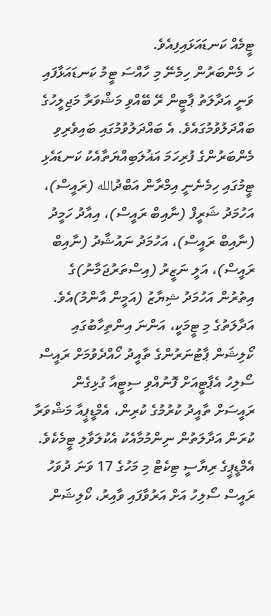ޓީމެއް ކަނޑައަޅައިފިއެވެ.
ހަ މެންބަރުން ހިމެނޭ މި ހާއްސަ ޓީމު ކަނޑައަޅާފައި ވަނީ އަދާލަތު ޕާޓީން ރޭ ބޭއްވި މަޝްވަރާ މަޖިލީހުގެ ބައްދަލުވުމުގައެވެ. އެ ބައްދަލުވުމުގައި ބައިވެރިވި މެންބަރުންގެ ފުރިހަމަ އަޣުލަބިއްޔަތާއެކު ކަނޑައެޅި ޓީމުގައި ހިމެނެނީ އިމްރާން އަބްދުالله (ރައީސް)، އަހުމަދު ޝަރީފް (ނާއިބް ރައީސް)، އިއާދު ހަމީދު (ނާއިބް ރައީސް)، އަހުމަދު ނައުޝާދު (ނާއިބް ރައީސް)، އަލީ ނަޒީރު (އިސްތަރުޖަމާނު)ގެ އިތުރުން އަހުމަދު ޝިޔާޒު (އަމީން އާންމު)އެވެ.
އަދާލަތުގެ މި ޓީމަކީ، އަންނަ އިންތިހާބުގައި ކޯލިޝަން ޕާޓުނަރުންގެ ތާއީދު ހޯއްދެވުމަށް ރައީސް ސޯލިހު އެޕާޓީއަށް ފޮނުއްވި ސިޓީއާ ގުޅިގެން ރައީސަށް ތާއީދު ކުރުމުގެ ކުރިން، އެމްޑީޕީއާ މަޝްވަރާ ކުރަން އަދާލަތުން ނިންމުމާއެކު އެކުލަވާލި ޓީމެކެވެ.
އެމްޑީޕީގެ ރިޔާސީ ޓިކެޓް މި މަހުގެ 17 ވަނަ ދުވަހު ރައީސް ސޯލިހު އަށް އަރުވާފައި ވާއިރު، ކޯލިޝަން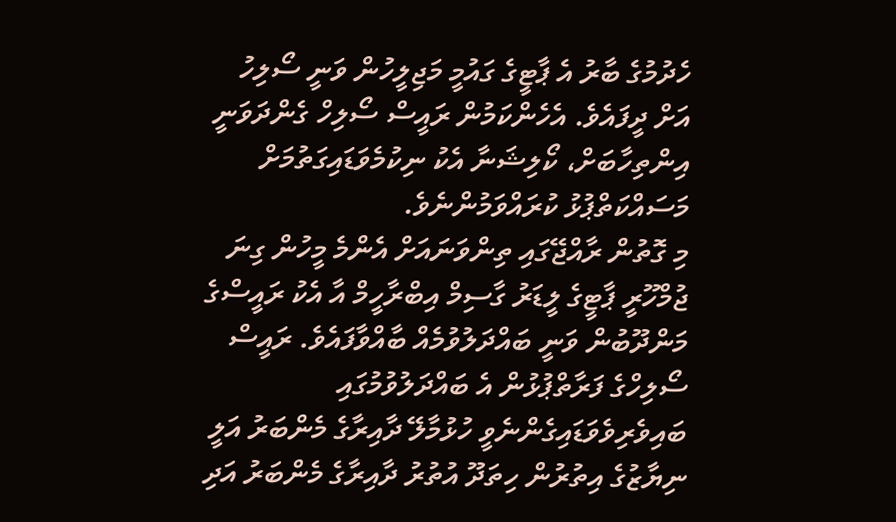ހެދުމުގެ ބާރު އެ ޕާޓީގެ ގައުމީ މަޖިލީހުން ވަނީ ސޯލިހު އަށް ދީފައެވެ. އެހެންކަމުން ރައީސް ސޯލިހް ގެންދަވަނީ އިންތިހާބަށް، ކޯލިޝަނާ އެކު ނިކުމެވަޑައިގަތުމަށް މަސައްކަތްޕުޅު ކުރައްވަމުންނެވެ.
މި ގޮތުން ރާއްޖޭގައި ތިންވަނައަށް އެންމެ މީހުން ގިނަ ޖުމްހޫރީ ޕާޓީގެ ލީޑަރު ގާސިމް އިބްރާހީމް އާ އެކު ރައީސްގެ މަންދޫބުން ވަނީ ބައްދަލުވުމެއް ބާއްވާފައެވެ. ރައީސް ސޯލިހްގެ ފަރާތްޕުޅުން އެ ބައްދަލުވުމުގައި ބައިވެރިވެވަޑައިގެންނެވީ ހުޅުމާލޭ ދާއިރާގެ މެންބަރު އަލީ ނިޔާޒުގެ އިތުރުން ހިތަދޫ އުތުރު ދާއިރާގެ މެންބަރު އަދި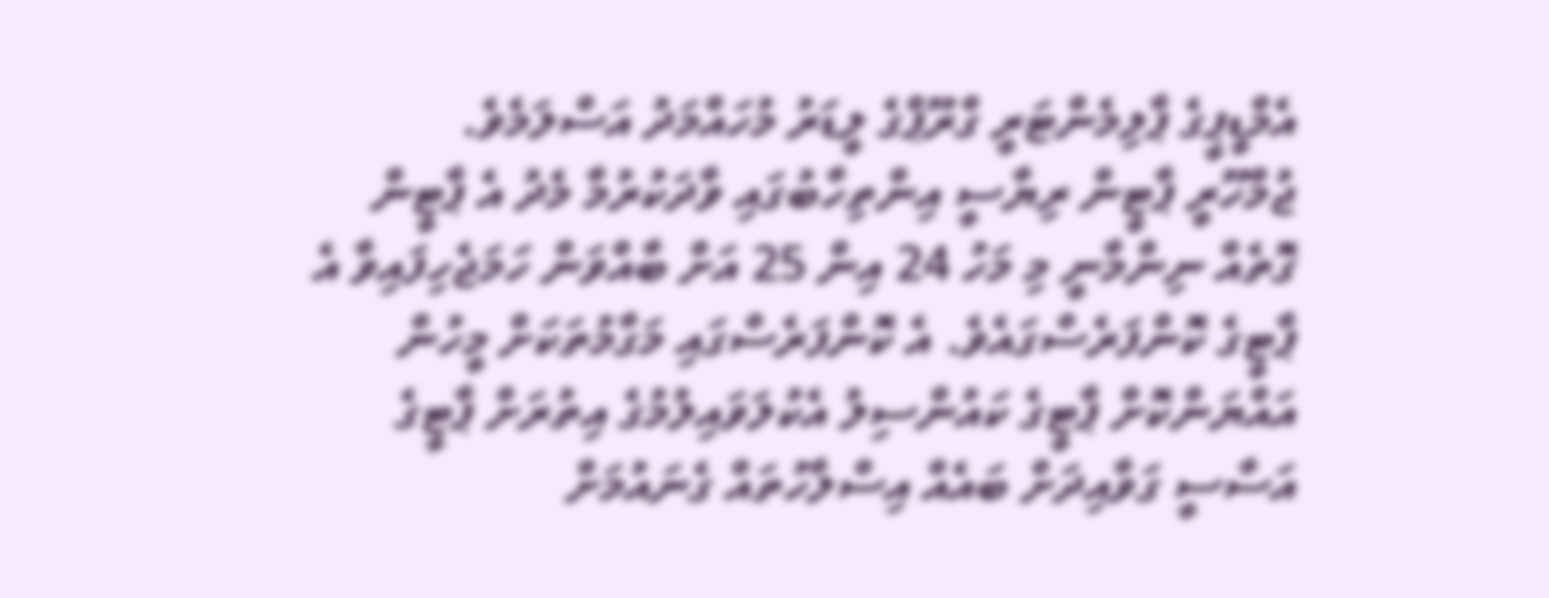އެމްޑީޕީގެ ޕާލިމެންޓަރީ ގްރޫޕްގެ ލީޑަރު މުހައްމަދު އަސްލަމެވެ.
ޖުމްހޫރީ ޕާޓީން ރިޔާސީ އިންތިހާބުގައި ވާދަކުރުމާ މެދު އެ ޕާޓީން ގޮތެއް ނިންމާނީ މި މަހު 24 އިން 25 އަށް ބާއްވަން ހަމަޖެހިފައިވާ އެ ޕާޓީގެ ކޮންފަރެސްގައެވެ. އެ ކޮންފަރެސްގައި މަގާމުތަކަށް މީހުން އައްޔަންކޮށް ޕާޓީގެ ކައުންސިލު އެކުލަވައިލުމުގެ އިތުރަށް ޕާޓީގެ އަސާސީ ގަވާއިދަށް ބައެއް އިސްލާހުތައް ގެނައުމަށް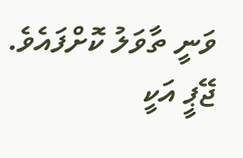ވަނީ ތާވަލު ކޮށްފައެވެ. ޖޭޕީ އަކީ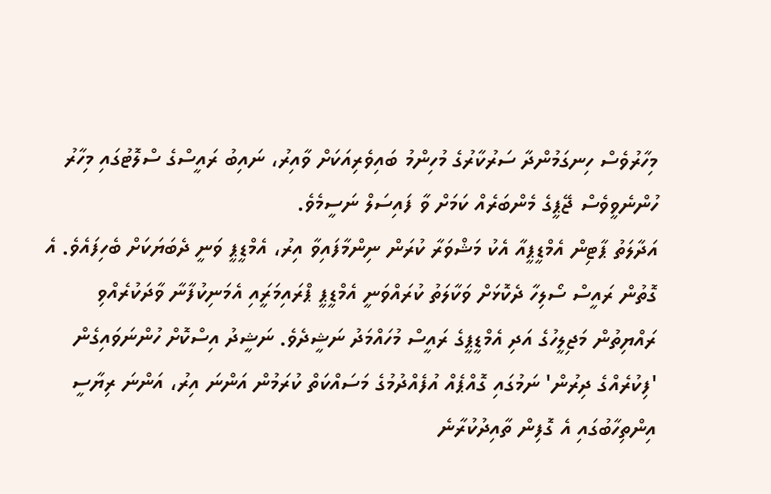މިހާރުވެސް ހިނގަމުންދާ ސަރުކާރުގެ މުހިންމު ބައިވެރިއަކަށް ވާއިރު، ނައިބު ރައީސްގެ ސްލޮޓުގައި މިހާރު ހުންނެވީވެސް ޖޭޕީގެ މެންބަރެއް ކަމަށް ވާ ފައިސަލް ނަސީމެވެ.
އަދާލަތު ޕާޓިން އެމްޑީޕީއާ އެކު މަޝްވަރާ ކުރަން ނިންމާފައިވާ އިރު، އެމްޑީޕީ ވަނީ ދެބަޔަކަށް ބެހިފައެވެ. އެ ގޮތުން ރައީސް ސޯލިހާ ދެކޮޅަށް ވަކާލަތު ކުރައްވަނީ އެމްޑީޕީ ޕްރައިމަރީައި އެމަނިކުފާނާ ވާދަކުރެއްވި ރައްޔިތުން މަޖިލީހުގެ އަދި އެމްޑީޕީގެ ރައީސް މުހައްމަދު ނަޝީދެވެ. ނަޝީދު އިސްކޮށް ހުންނަވައިގެން 'ފިކުރެއްގެ ދިރުން' ނަމުގައި ގޮއްޕެއް އުފެއްދުމުގެ މަސައްކަތް ކުރަމުން އަންނަ އިރު، އަންނަ ރިޔާސީ އިންތިހާބުގައި އެ ގޮފިން ތާއިދުކުރާނެ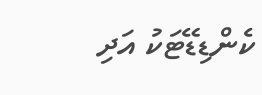ކެންޑިޑޭޓަކު އަދި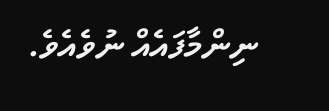ނިންމާފައެއް ނުވެއެވެ.